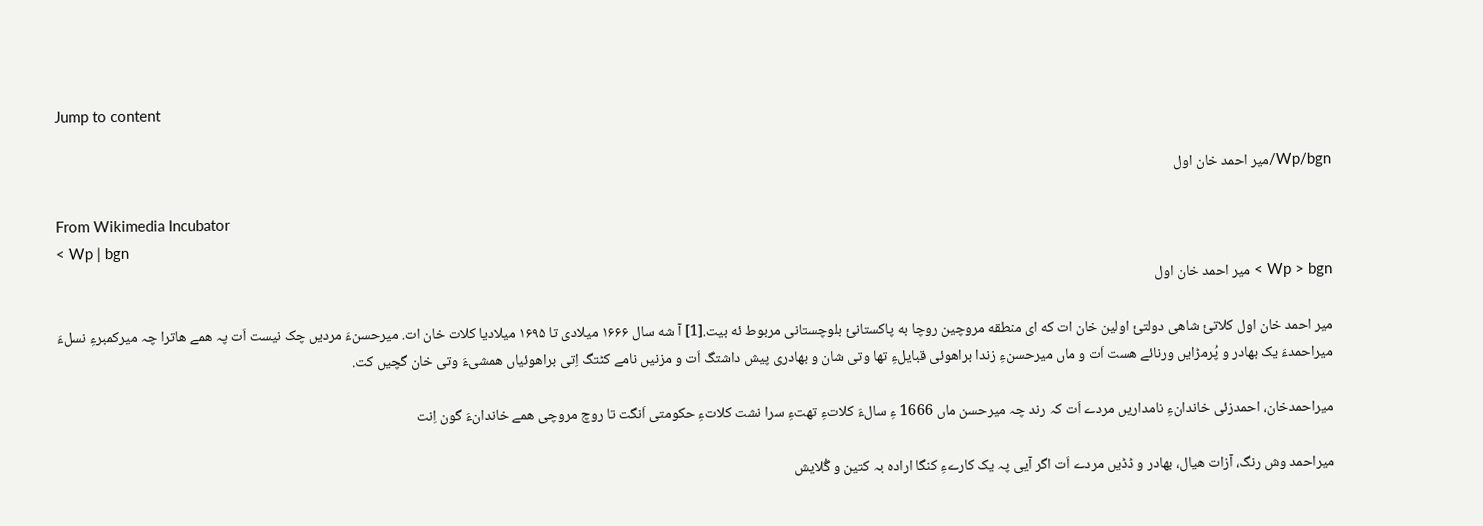Jump to content

Wp/bgn/میر احمد خان اول

From Wikimedia Incubator
< Wp | bgn
Wp > bgn > میر احمد خان اول

میر احمد خان اول کلاتئ شاهی دولتئ اولین خان ات که ای منطقه مروچین روچا به پاکستانئ بلوچستانی مربوط ‌ئه بیت.[1] آ شه سال ۱۶۶۶ میلادی تا ۱۶۹۵ میلادیا کلات خان ات. میرحسنءَ مردیں چک نیست اَت پہ ھمے ھاترا چہ میرکمبرءِ نسلءَ میراحمدءَ یک بھادر و پُرمڑایں ورنائے ھست اَت و ماں میرحسنءِ زندا براھوئی قبایلءِ تھا وتی شان و بھادری پیش داشتگ اَت و مزنیں نامے کٹتگ اِتی براھوئیاں ھمشیءَ وتی خان گچیں کت.

میراحمدخان، احمدزئی خاندانءِ نامداریں مردے اَت کہ رند چہ میرحسن ماں 1666 ءِ سالءَ کلاتءِ تھتءِ سرا نشت کلاتءِ حکومتی اَنگت تا روچ مروچی ھمے خاندانءَ گون اِنت

میراحمد وش رنگ، آزات ھیال، بھادر و ڈڈیں مردے اَت اگر آیی پہ یک کارےءِ کنگا ارادہ بہ کتین و گُلایش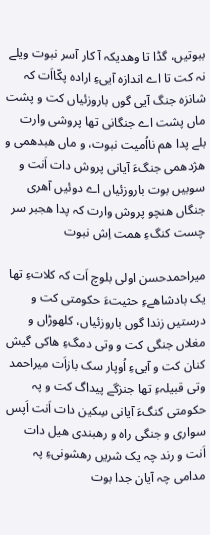ببوتیں، گڈا تا وھدیکہ آ کار آسر نبوت ویلے نہ کت تا اے اندازہ آییءِ ارادہ پکّااَت کہ شانزہ جنگ آیی گوں باروزئیاں کت و پشت ماں پشت اے جنگانی تھا پروشی وارت بلے پدا ھم نااُمیت نبوت، و ماں ھبدھمی و ھژدھمی جنگءَ آیانی پروش دات اَنت و سوبیں بوت باروزئیاں اے دوئیں آھری جنگاں ھنچو پروش وارت کہ پدا ھجبر سر چست کنگءِ ھمت اِش نبوت

میراحمدحسن اولی بلوچ اَت کہ کلاتءِ تھا یک بادشاھےءِ حثیتءَ حکومتی کت و درستیں زندا گوں باروزئیاں، کلھوڑاں و مغلاں جنگی کت و وتی دمگءِ ھاکی گیش کنان کت و آییءِ اُوپار سک بازاَت میراحمد وتی قبیلہءِ تھا جنزگے پیداگ کت و پہ حکومتی کنگءَ آیانی سِکین دات اَنت اَپس سواری و جنگی راہ و رھبندی ھیل دات اَنت و رند چہ یک شریں رھشونیءِ پہ مدامی چہ آیان جدا بوت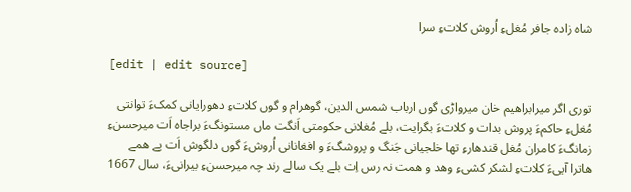شاہ زادہ جافر مُغلءِ اُروش کلاتءِ سرا

[edit | edit source]

توری اگر میرابراھیم خان میرواڑی گوں ارباب شمس الدین، گوھرام و گوں کلاتءِ دھورایانی کمکءَ توانتی مُغلءِ حاکمءَ پروش بدات و کلاتءَ بگرایت، بلے مُغلانی حکومتی اَنگت ماں مستونگءَ براجاہ اَت میرحسنءِ زمانگءَ کامران مُغل قندھارءِ تھا خلجیانی جَنگ و پروشگءَ و افغانانی اُروشءَ گوں دلگوش اَت پے ھمے ھاترا آییءَ کلاتءِ لشکر کشیءِ وھد و ھمت نہ رس اِت بلے یک سالے رند چہ میرحسنءِ بیرانیءَ، سال 1667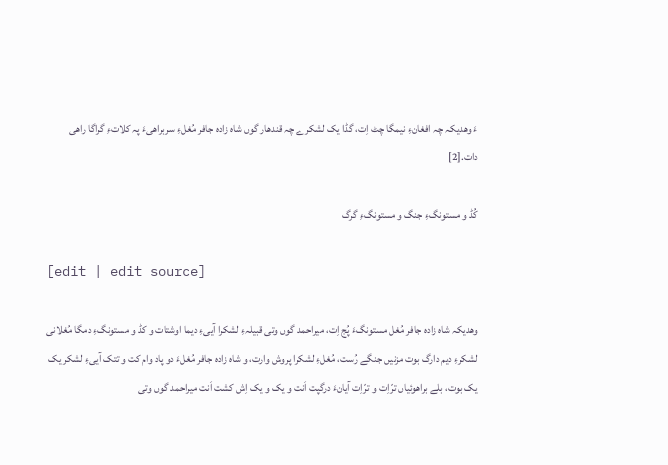ءَ وھدیکہ چہ افغانءِ نیمگا چٹ اِت، گڈا یک لشکرے چہ قندھار گوں شاہ زادہ جافر مُغلءِ سربراھیءَ پہ کلاتءِ گراگا راھی دات.[2]

کُڈ و مستونگءِ جنگ و مستونگءِ گرگ

[edit | edit source]

وھدیکہ شاہ زادہ جافر مُغل مستونگءَ پُج اِت، میراحمد گوں وتی قبیلہءِ لشکرا آییءِ دیما اوشتات و کڈ و مستونگءِ دمگا مُغلانی لشکرءِ دیم دارگ بوت مزنیں جنگے رُست، مُغلءِ لشکرا پروش وارت، و شاہ زادہ جافر مُغلءَ دو پاد وام کت و تتک آییءِ لشکر یک یک بوت، بلے براھوئیاں ترّاِت و ترّاِت آیانءَ درگپت اَنت و یک و یک اِش کشت اَنت میراحمد گوں وتی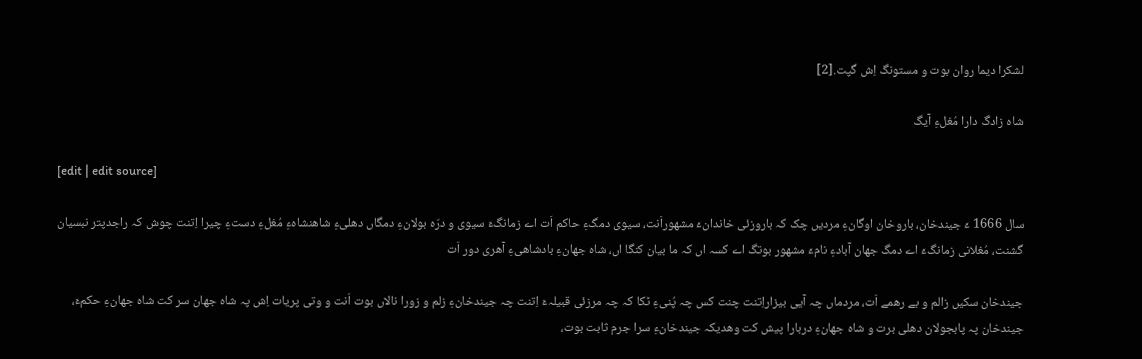لشکرا دیما روان بوت و مستونگ اِش گپت.[2]

شاہ زادگ دارا مُغلءِ آیگ

[edit | edit source]

سال 1666 ءَ جیندخان، باروخان اوگانءِ مردیں چک کہ باروزئی خاندانءَ مشھوراَنت، سیوی دمگءِ حاکم اَت اے زمانگءَ سیوی و درّہ بولانءِ دمگاں دھلیءِ شاھنشاہءِ مُغلءِ دستءِ چیرا اِتنت چوش کہ راجدپتر نبسیان گشنت، مُغلانی زمانگءَ اے دمگ جھان آبادءِ نامءَ مشھور بوتگ اے کسہ اں کہ ما بیان کنگا اں، شاہ جھانءِ بادشاھیءِ آھری دور اَت

جیندخان سکیں زالم و بے رھمے اَت، مردماں چہ آیی بیزاراِتنت چنت کس چہ پُنیءِ ٹکا کہ چہ مرزئی قبیلہءَ اِتنت چہ جیندخانءِ زلم و زورا نالاں بوت اَنت و وتی پریات اِش پہ شاہ جھان سر کت شاہ جھانءِ حکمءَ، جیندخان پہ پابجولان دھلی برت و شاہ جھانءِ دربارا پیش کت وھدیکہ جیندخانءِ سرا جرم ثابت بوت،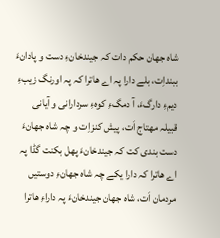شاہ جھان حکم دات کہ جیندخانءِ دست و پادانءَ ببنداِت، بلے دارا پہ اے ھاترا کہ پہ اورنگ زیبءِ دیمءِ دارگءَ، آ دمگءِ کوہءِ سردارانی و آیانی قبیلہ مھتاج اَت، پیش کنزاِت و چہ شاہ جھانءَ دست بندی کت کہ جیندخانءَ پھل بکنت گڈا پہ اے ھاترا کہ دارا یکے چہ شاہ جھانءِ دوستیں مردمان اَت، شاہ جھان جیندخانءَ پہ داراءِ ھاترا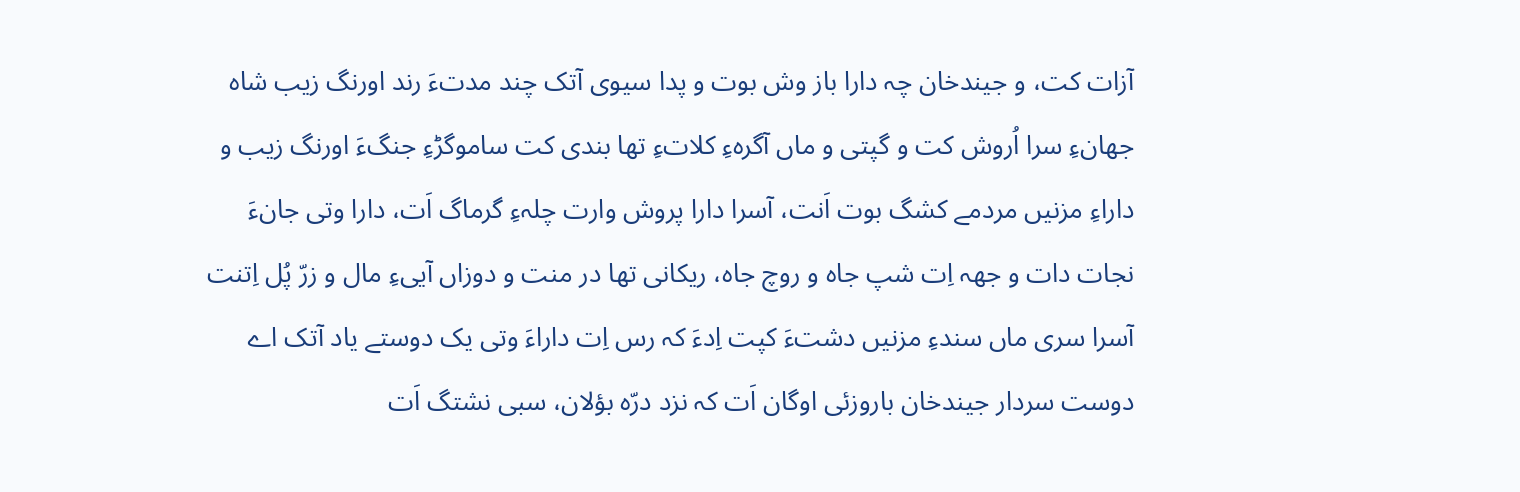آزات کت، و جیندخان چہ دارا باز وش بوت و پدا سیوی آتک چند مدتءَ رند اورنگ زیب شاہ جھانءِ سرا اُروش کت و گپتی و ماں آگرہءِ کلاتءِ تھا بندی کت ساموگڑءِ جنگءَ اورنگ زیب و داراءِ مزنیں مردمے کشگ بوت اَنت، آسرا دارا پروش وارت چلہءِ گرماگ اَت، دارا وتی جانءَ نجات دات و جھہ اِت شپ جاہ و روچ جاہ، ریکانی تھا در منت و دوزاں آییءِ مال و زرّ پُل اِتنت آسرا سری ماں سندءِ مزنیں دشتءَ کپت اِدءَ کہ رس اِت داراءَ وتی یک دوستے یاد آتک اے دوست سردار جیندخان باروزئی اوگان اَت کہ نزد درّہ بؤلان، سبی نشتگ اَت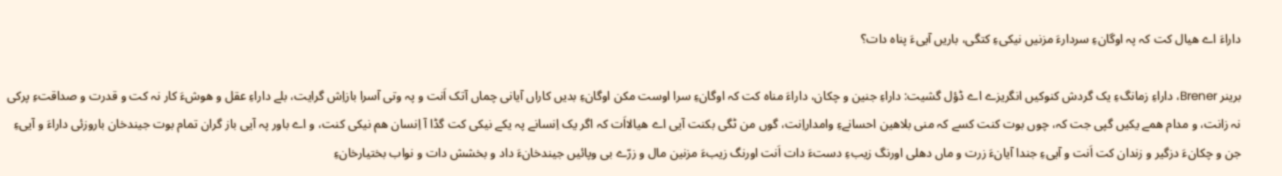داراءَ اے ھیال کت کہ پہ اوگانءِ سردارءَ مزنیں نیکیءِ کتگی، باریں آییءَ پناہ دات؟

برینر Brener، داراءِ زمانگءِ یک گردش کنوکیں انگریزے اے ڈؤل گشیت: داراءِ جنین و چکان، داراءَ مناہ کت کہ اوگانءِ سرا اوست مکن اوگانءِ بدیں کاراں آیانی چماں آتک اَنت و پہ وتی آسرا بازاِش گرایت، بلے داراءِ عقل و ھوشءَ کار نہ کت و قدرت و صداقتءِ پرکی نہ زانت، و مدام ھمے یکیں گپی جت کہ، چوں بوت کنت کسے کہ منی بلاھین احسانےءِ وامداراِنت، گوں من ٹگی بکنت آیی اے ھیالااَت کہ اگر یک اِنسانے پہ یکے نیکی کت گڈا آ اِنسان ھم نیکی کنت، و اے باور پہ آیی باز گران تمام بوت جیندخان باروزئی داراءَ و آییءِ جن و چکانءَ دزگیر و زندان کت اَنت و آییءِ جندا آیانءَ زرت و ماں دھلی اورنگ زیبءِ دستءَ دات اَنت اورنگ زیبءَ مزنین مال و زرّے بی وپائیں جیندخانءَ داد و بخشش دات و نواب بختیارخانءِ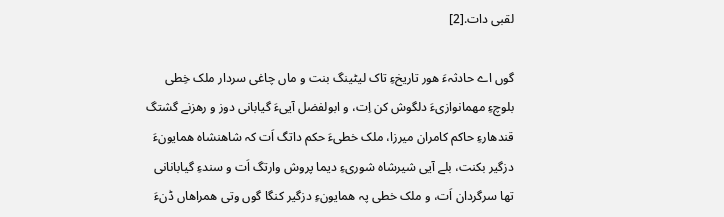لقبی دات.[2]

گوں اے حادثہءَ ھور تاریخءِ تاک لیٹینگ بنت و ماں چاغی سردار ملک خِطی بلوچءِ مھمانوازیءَ دلگوش کن اِت، و ابولفضل آییءَ گیابانی دوز و رھزنے گشتگ قندھارءِ حاکم کامران میرزا، ملک خطیءَ حکم داتگ اَت کہ شاھنشاہ ھمایونءَ دزگیر بکنت، بلے آیی شیرشاہ شوریءِ دیما پروش وارتگ اَت و سندءِ گیابانانی تھا سرگردان اَت، و ملک خطی پہ ھمایونءِ دزگیر کنگا گوں وتی ھمراھاں ڈنءَ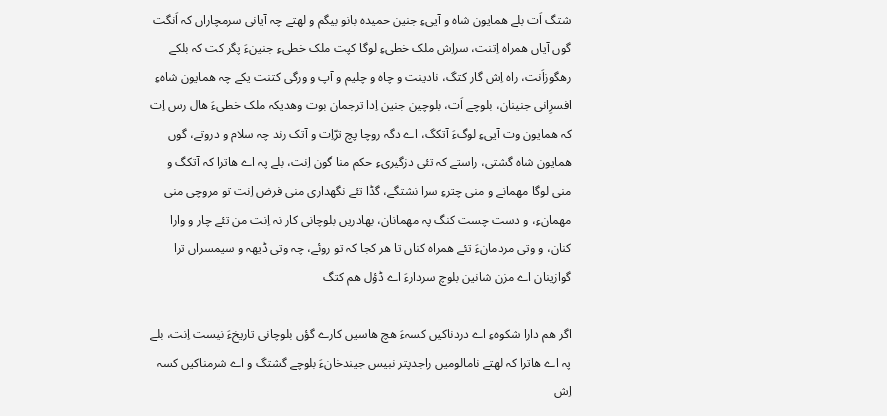شتگ اَت بلے ھمایون شاہ و آییءِ جنین حمیدہ بانو بیگم و لھتے چہ آیانی سرمچاراں کہ اَنگت گوں آیاں ھمراہ اِتنت، سراِش ملک خطیءِ لوگا کپت ملک خطیءِ جنینءَ پگر کت کہ بلکے رھگوزاَنت، راہ اِش گار کتگ، نادینت و چاہ و چلیم و آپ و ورگی کتنت یکے چہ ھمایون شاہءِ افسرِانی جنینان، بلوچے اَت، بلوچین جنین اِدا ترجمان بوت وھدیکہ ملک خطیءَ ھال رس اِت کہ ھمایون وت آییءِ لوگءَ آتکگ، اے دگہ روچا پچ ترّاِت و آتک رند چہ سلام و دروتے، گوں ھمایون شاہ گشتی، راستے کہ تئی دزگیریءِ حکم منا گون اِنت، بلے پہ اے ھاترا کہ آتکگ و منی لوگا مھمانے و منی چترءِ سرا نشتگے، گڈا تئے نگھداری منی فرض اِنت تو مروچی منی مھمانءِ، و دست چست کنگ پہ مھمانان، بھادریں بلوچانی کار نہ اِنت من تئے چار و وارا کنان، و وتی مردمانءَ تئے ھمراہ کناں تا ھر کجا کہ تو روئے، چہ وتی ڈیھہ و سیمسراں ترا گوازینان اے مزن شانین بلوچ سردارءَ اے ڈؤل ھم کتگ

اگر ھم دارا شکوہءِ اے دردناکیں کسہءَ ھچ ھاسیں کارے گؤں بلوچانی تاریخءَ نیست اِنت، بلے پہ اے ھاترا کہ لھتے نامالومیں راجدپتر نبیس جیندخانءَ بلوچے گشتگ و اے شرمناکیں کسہ اِش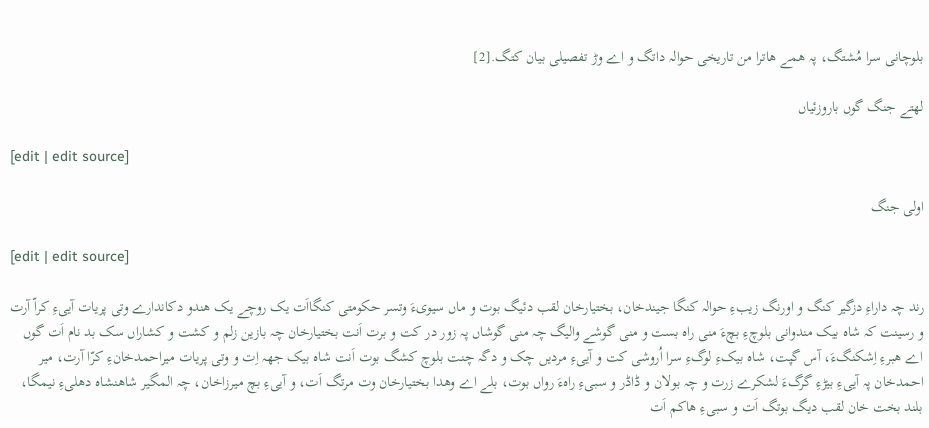بلوچانی سرا مُشتگ، پہ ھمے ھاترا من تاریخی حوالہ داتگ و اے وڑ تفصیلی بیان کتگ.[2]

لھتے جنگ گوں باروزئیاں

[edit | edit source]

اولی جنگ

[edit | edit source]

رند چہ داراءِ دزگیر کنگ و اورنگ زیبءِ حوالہ کنگا جیندخان، بختیارخان لقب دئیگ بوت و ماں سیویءَ وتسر حکومتی کنگااَت یک روچے یک ھندو دکاندارے وتی پریات آییءِ کراّ آرت و رسینت کہ شاہ بیک مندوانی بلوچءِ بچءَ منی راہ بست و منی گوشے والیگ چہ منی گوشاں پہ زور در کت و برت اَنت بختیارخان چہ بازین زلم و کشت و کشاراں سک بد نام اَت گوں اے ھبرءِ اِشکنگءَ، آس گپت، شاہ بیکءِ لوگءِ سرا اُروشی کت و آییءِ مردیں چک و دگہ چنت بلوچ کشگ بوت اَنت شاہ بیک جھہ اِت و وتی پریات میراحمدخانءِ کرّا آرت، میر احمدخان پہ آییءِ بیڑءِ گرگءَ لشکرے زرت و چہ بولان و ڈاڈر و سبیءِ راہءَ رواں بوت، بلے اے وھدا بختیارخان وت مرتگ اَت، و آییءِ بچ میرزاخان، چہ المگیر شاھنشاہ دھلیءِ نیمگا، بلند بخت خان لقب دیگ بوتگ اَت و سبیءِ ھاکم اَت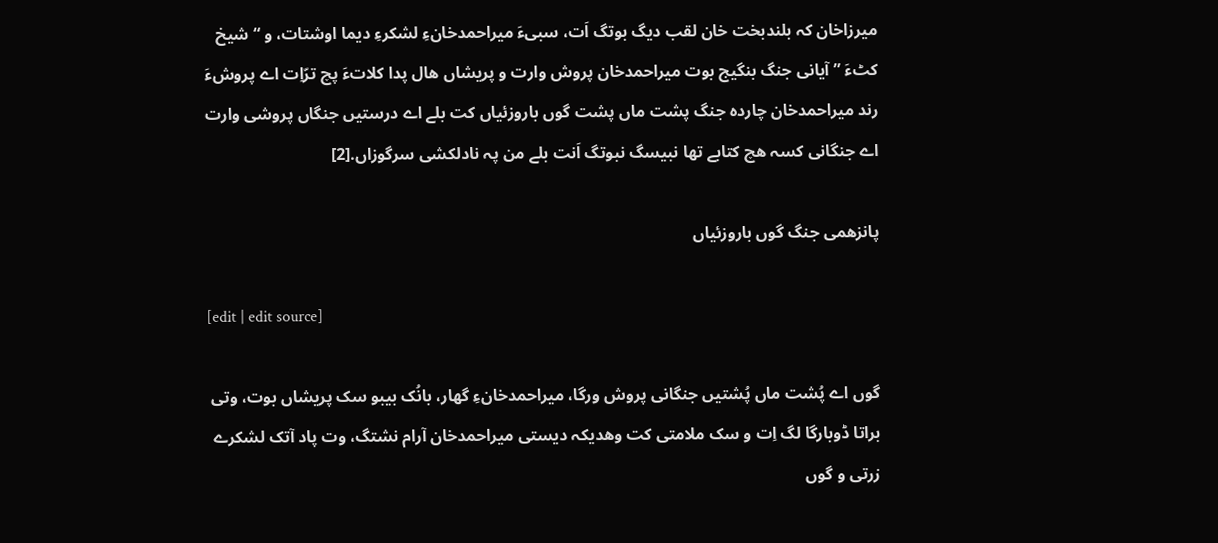میرزاخان کہ بلندبخت خان لقب دیگ بوتگ اَت، سبیءَ میراحمدخانءِ لشکرءِ دیما اوشتات، و “شیخ کٹءَ ” آیانی جنگ بنگیج بوت میراحمدخان پروش وارت و پریشاں ھال پدا کلاتءَ پچ ترّاِت اے پروشءَ رند میراحمدخان چاردہ جنگ پشت ماں پشت گوں باروزئیاں کت بلے اے درستیں جنگاں پروشی وارت اے جنگانی کسہ ھچ کتابے تھا نبیسگ نبوتگ اَنت بلے من پہ نادلکشی سرگوزاں.[2]

پانزھمی جنگ گوں باروزئیاں

[edit | edit source]

گوں اے پُشت ماں پُشتیں جنگانی پروش ورگا، میراحمدخانءِ گھار، بانُک بیبو سک پریشاں بوت، وتی براتا ڈوبارگا لگ اِت و سک ملامتی کت وھدیکہ دیستی میراحمدخان آرام نشتگ، وت پاد آتک لشکرے زرتی و گوں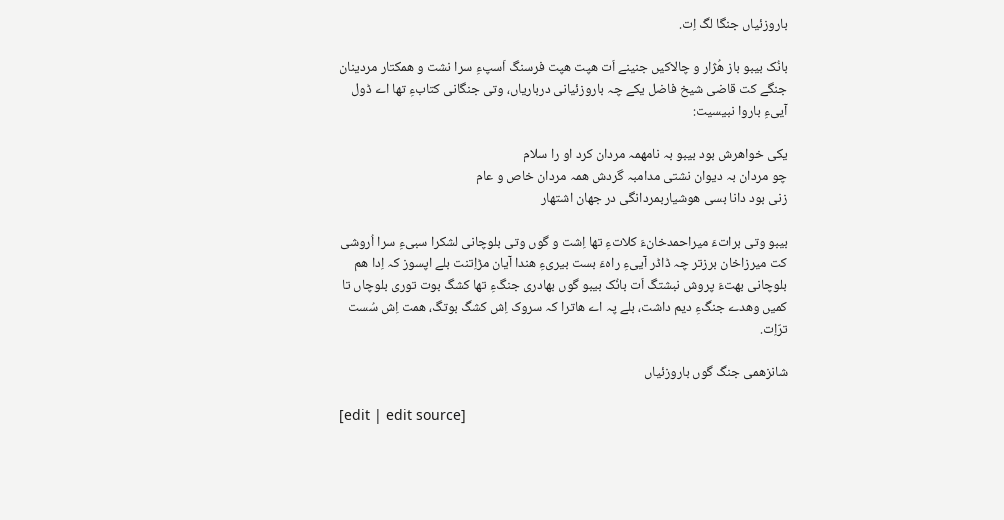باروزئیاں جنگا لگ اِت.

بانُک بیبو باز ھُژار و چالاکیں جنینے اَت ھپت ھپت فرسنگ اَسپءِ سرا نشت و ھمکتار مردینان جنگے کت قاضی شیخ فاضل یکے چہ باروزئیانی درباریاں، وتی جنگانی کتابءِ تھا اے ڈول آییءِ باروا نبیسیت:

یکی خواھرش بود بیبو بہ نامھمہ مردان کرد او را سلام
چو مردان بہ دیوان نشتی مدامبہ گردش ھمہ مردان خاص و عام
زنی بود دانا بسی ھوشیاربمردانگی در جھان اشتھار

بیبو وتی براتءَ میراحمدخانءَ کلاتءِ تھا اِشت و گوں وتی بلوچانی لشکرا سبیءِ سرا اُروشی کت میرزاخان برزتر چہ ڈاڈر آییءِ راہءَ بست بیریءِ ھندا آیان مڑاِتنت بلے اپسوز کہ اِدا ھم بلوچانی بھتءَ پروش نبشتگ اَت بانُک بیبو گوں بھادری جنگءِ تھا کشگ بوت توری بلوچاں تا کمیں وھدے جنگءِ دیم داشت، بلے پہ اے ھاترا کہ سروک اِش کشگ بوتگ، ھمت اِش سُست ترّاِت.

شانزھمی جنگ گوں باروزئیاں

[edit | edit source]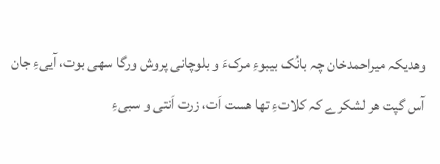وھدیکہ میراحمدخان چہ بانُک بیبوءِ مرکءَ و بلوچانی پروش ورگا سھی بوت، آییءِ جان آس گپت ھر لشکرے کہ کلاتءِ تھا ھست اَت، زرت اَنتی و سبیءِ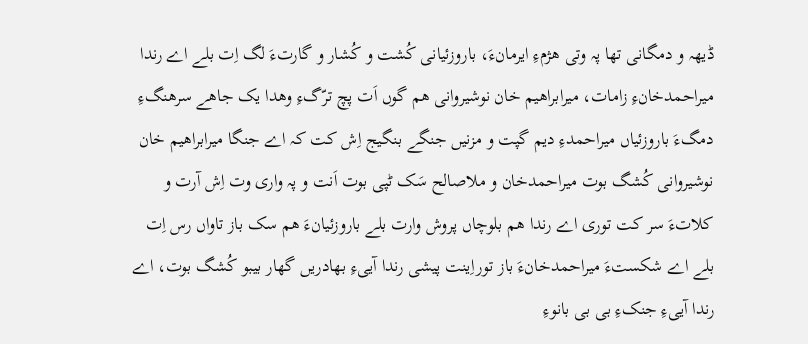ڈیھہ و دمگانی تھا پہ وتی ھژمءِ ایرمانءَ، باروزئیانی کُشت و کُشار و گارتءَ لگ اِت بلے اے رندا میراحمدخانءِ زامات، میرابراھیم خان نوشیروانی ھم گوں اَت پچ ترّگءِ وھدا یک جاھے سرھنگءِ دمگءَ باروزئیاں میراحمدءِ دیم گپت و مزنیں جنگے بنگیج اِش کت کہ اے جنگا میرابراھیم خان نوشیروانی کُشگ بوت میراحمدخان و ملاصالح سَک ٹپی بوت اَنت و پہ واری وت اِش آرت و کلاتءَ سر کت توری اے رندا ھم بلوچاں پروش وارت بلے باروزئیانءَ ھم سک باز تاواں رس اِت بلے اے شکستءَ میراحمدخانءَ باز توراِینت پیشی رندا آییءِ بھادریں گھار بیبو کُشگ بوت، اے رندا آییءِ جنکءِ بی بی بانوءِ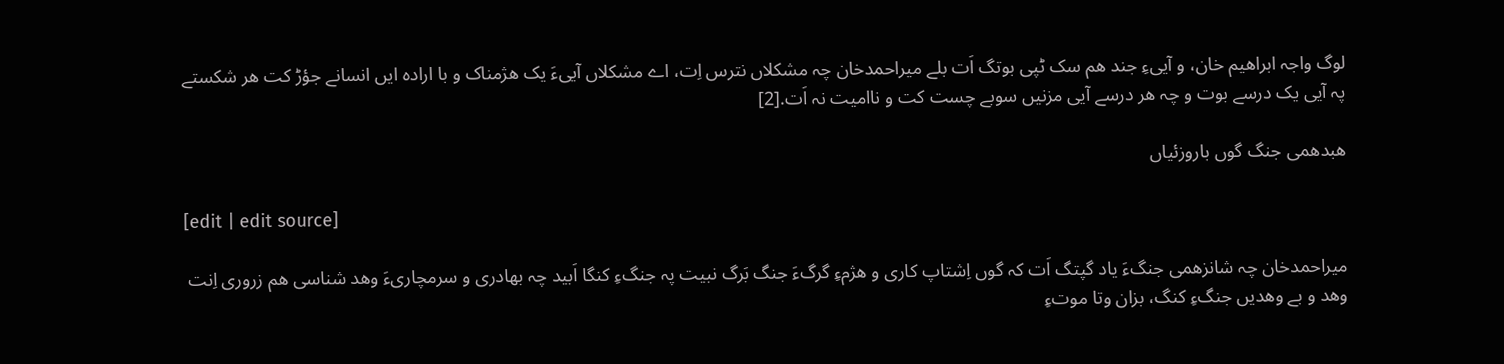لوگ واجہ ابراھیم خان، و آییءِ جند ھم سک ٹپی بوتگ اَت بلے میراحمدخان چہ مشکلاں نترس اِت، اے مشکلاں آییءَ یک ھژمناک و با ارادہ ایں انسانے جؤڑ کت ھر شکستے پہ آیی یک درسے بوت و چہ ھر درسے آیی مزنیں سوبے چست کت و ناامیت نہ اَت.[2]

ھبدھمی جنگ گوں باروزئیاں

[edit | edit source]

میراحمدخان چہ شانزھمی جنگءَ یاد گپتگ اَت کہ گوں اِشتاپ کاری و ھژمءِ گرگءَ جنگ بَرگ نبیت پہ جنگءِ کنگا اَبید چہ بھادری و سرمچاریءَ وھد شناسی ھم زروری اِنت وھد و بے وھدیں جنگءِ کنگ، بزان وتا موتءِ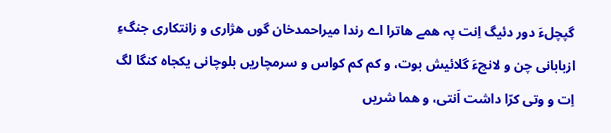گپچلءَ دور دئیگ اِنت پہ ھمے ھاترا اے رندا میراحمدخان گوں ھژاری و زانتکاری جنگءِ ازبابانی چن و لانچءَ گلائیش بوت، و کم کم کواس و سرمچاریں بلوچانی یکجاہ کنگا لگ اِت و وتی کرّا داشت اَنتی، و ھما شریں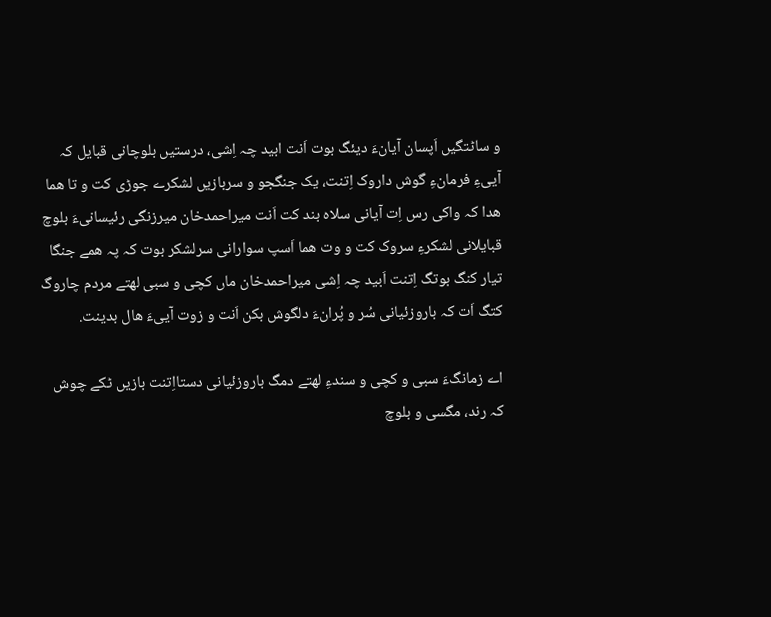و ساٹتگیں اَپسان آیانءَ دیئگ بوت اَنت ابید چہ اِشی، درستیں بلوچانی قبایل کہ آییءِ فرمانءِ گوش داروک اِتنت، یک جنگجو و سربازیں لشکرے جوڑی کت و تا ھما ھدا کہ واکی رس اِت آیانی سلاہ بند کت اَنت میراحمدخان میرزنگی رئیسانیءَ بلوچ قبایلانی لشکرءِ سروک کت و وت ھما اَسپ سوارانی سرلشکر بوت کہ پہ ھمے جنگا تیار کنگ بوتگ اِتنت اَبید چہ اِشی میراحمدخان ماں کچی و سبی لھتے مردم چاروگ کتگ اَت کہ باروزئیانی سُر و پُرانءَ دلگوش بکن اَنت و زوت آییءَ ھال بدینت.

اے زمانگءَ سبی و کچی و سندءِ لھتے دمگ باروزئیانی دستااِتنت بازیں ٹکے چوش کہ رند، مگسی و بلوچ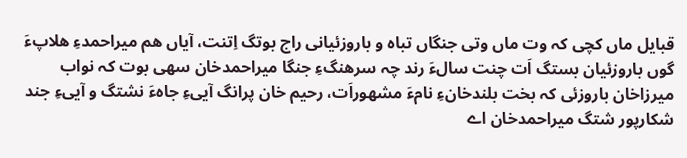قبایل ماں کچی کہ وت ماں وتی جنگاں تباہ و باروزئیانی راج بوتگ اِتنت، آیاں ھم میراحمدءِ ھلاپءَ گوں باروزئیان بستگ اَت چنت سالءَ رند چہ سرھنگءِ جنگا میراحمدخان سھی بوت کہ نواب میرزاخان باروزئی کہ بخت بلندخانءِ نامءَ مشھوراَت، رحیم خان پرانگ آییءِ جاہءَ نشتگ و آییءِ جند شکارپور شتگ میراحمدخان اے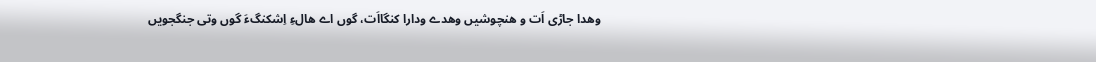وھدا جاڑی اَت و ھنچوشیں وھدے ودارا کنگااَت، گوں اے ھالءِ اِشکنگءَ گوں وتی جنگجویں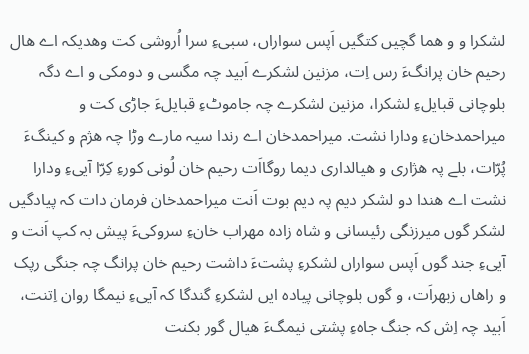لشکرا و و ھما گچیں کتگيں اَپس سواراں، سبیءِ سرا اُروشی کت وھدیکہ اے ھال رحیم خان پرانگءَ رس اِت، مزنین لشکرے اَبید چہ مگسی و دومکی و اے دگہ بلوچانی قبایلءِ لشکرا، مزنین لشکرے چہ جاموٹءِ قبایلءَ جاڑی کت و میراحمدخانءِ ودارا نشت. میراحمدخان اے رندا سیہ مارے وڑا چہ ھژم و کینگءَ پُرّات، بلے پہ ھژاری و ھیالداری دیما روگااَت رحیم خان لُونی کورءِ کِرّا آییءِ ودارا نشت اے ھندا دو لشکر دیم پہ دیم بوت اَنت میراحمدخان فرمان دات کہ پیادگیں لشکر گوں میرزنگی رئیسانی و شاہ زادہ مھراب خانءِ سروکیءَ پیش بہ کپ اَنت و آییءِ جند گوں اَپس سواراں لشکرءِ پشتءَ داشت رحیم خان پرانگ چہ جنگی رپک و راھاں زبھراَت، و گوں بلوچانی پیادہ ایں لشکرءِ گندگا کہ آییءِ نیمگا روان اِتنت، اَبید چہ اِش کہ جنگ جاہءِ پشتی نیمگءَ ھیال گور بکنت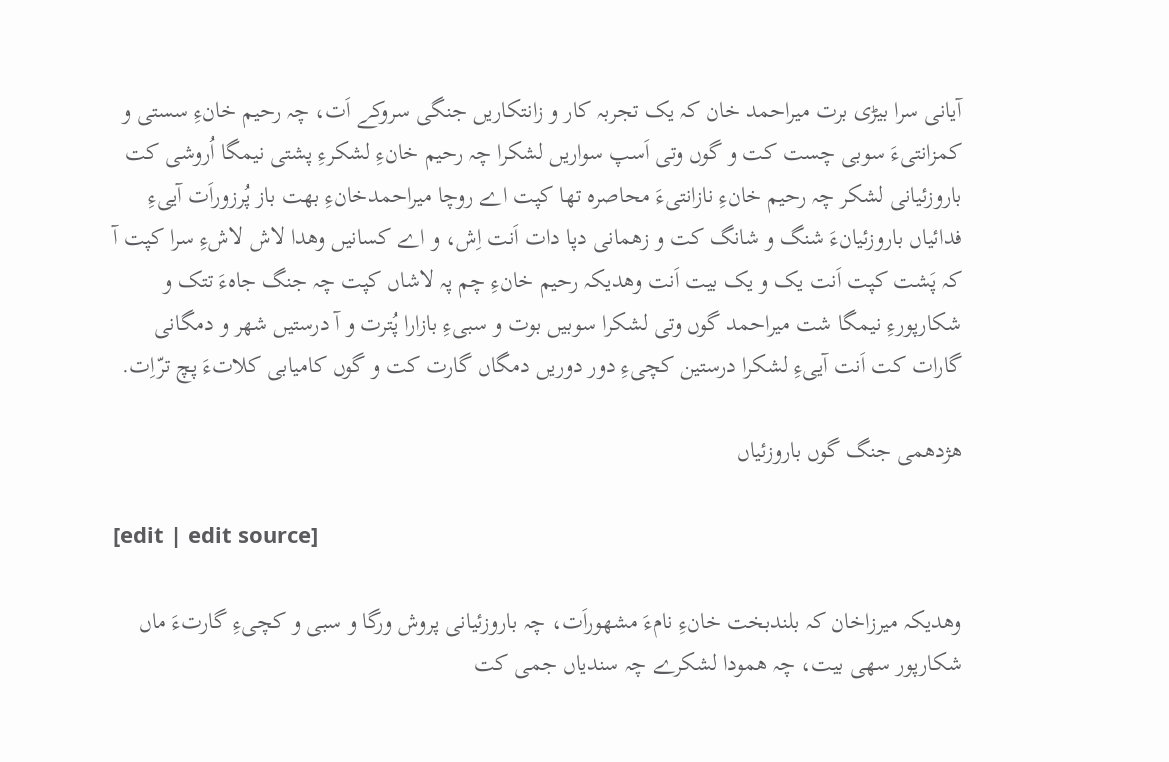آیانی سرا بیڑی برت میراحمد خان کہ یک تجربہ کار و زانتکاریں جنگی سروکے اَت، چہ رحیم خانءِ سستی و کمزانتیءَ سوبی چست کت و گوں وتی اَسپ سواریں لشکرا چہ رحیم خانءِ لشکرءِ پشتی نیمگا اُروشی کت باروزئیانی لشکر چہ رحیم خانءِ نازانتیءَ محاصرہ تھا کپت اے روچا میراحمدخانءِ بھت باز پُرزوراَت آییءِ فدائیاں باروزئیانءَ شنگ و شانگ کت و زھمانی دپا دات اَنت اِش، و اے کسانیں وھدا لاش لاشءِ سرا کپت آ کہ پَشت کپت اَنت یک و یک بیت اَنت وھدیکہ رحیم خانءِ چم پہ لاشاں کپت چہ جنگ جاہءَ تتک و شکارپورءِ نیمگا شت میراحمد گوں وتی لشکرا سوبیں بوت و سبیءِ بازارا پُترت و آ درستیں شھر و دمگانی گارات کت اَنت آییءِ لشکرا درستین کچیءِ دور دوریں دمگاں گارت کت و گوں کامیابی کلاتءَ پچ ترّاِت.

ھژدھمی جنگ گوں باروزئیاں

[edit | edit source]

وھدیکہ میرزاخان کہ بلندبخت خانءِ نامءَ مشھوراَت، چہ باروزئیانی پروش ورگا و سبی و کچیءِ گارتءَ ماں شکارپور سھی بیت، چہ ھمودا لشکرے چہ سندیاں جمی کت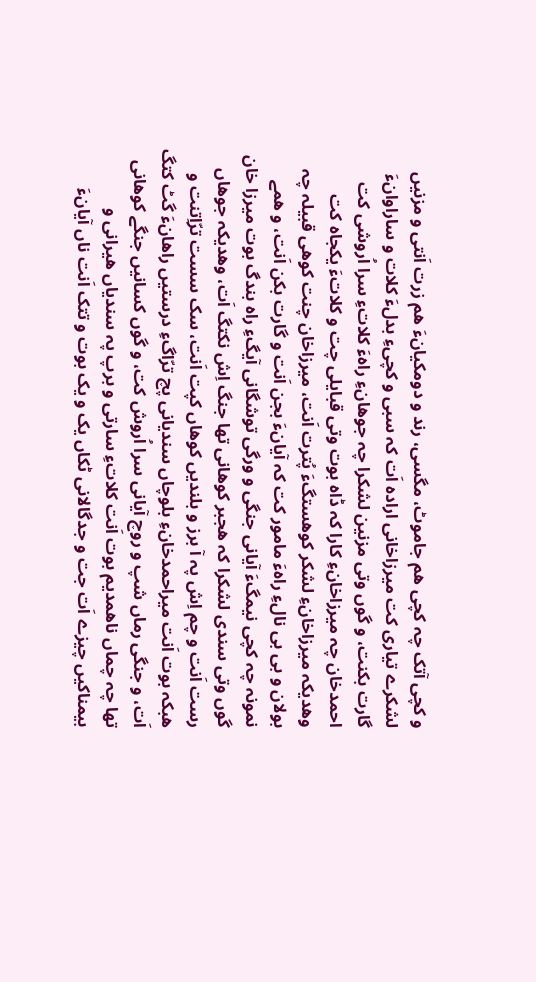و کچی آتک چہ کچی ھم جاموٹ، مگسی، رند و دومکیانءَ ھم زرت اَنتی و مزنیں لشکرے تیاری کت میرزاخانی ارادہ اَت کہ سبی و کچیءِ بدلءَ کلات و ساراوانءَ گارت بکنت، و گوں وتی مزنین لشکرا چہ جوھانءِ راہءَ کلاتءِ سرا اُروشی کت احمدخان چہ میرزاخانءِ کارا کہ ڈاہ بوت وتی قبایلی چت و کلاتءَ یکجاہ کت وھدیکہ میرزاخانءِ لشکر کوھستگءَ پُترت اَنت، میرزاخان چنت کوھی قبیلہ چہ بولان و بی بی نالءِ راہءَ مامور کت کہ آیانءَ بجن اَنت و گارت بکن اَنت، و ھمے نمونہ چہ کچی نیمگءَ آیانی جنگی و ورگی توشگانی آیگءِ راہ بندگ بوت میرزا خان گوں وتی سندی لشکرا کہ ھجبر کوھانی تھا جنگ اِش نکتگ اَت، وھدیکہ جوھاں رست اَنت و چم اِش پہ آ برز و بلندیں کوھاں کپت اَنت، سک سست ترّاِتنت و ھبکہ بوت اَنت میراحمدخانءِ بلوچاں سندیانی پچ ترّاگءِ درستیں راھانءَ گٹ کتگ اَت، و جنگی رماں شپ و روچ آیانی سرا اُروش کت، و گوں کسانیں جنگے کوھانی تھا چہ چماں ناھمدیم بوت اَنت کلاتءِ سارتی و برپ پہ سندیاں ھیرانی و بیمناکیں چیزے اَت جت و جدگالانی ٹکاں یک و یک بوت و تتک اَنت ناں آیانءَ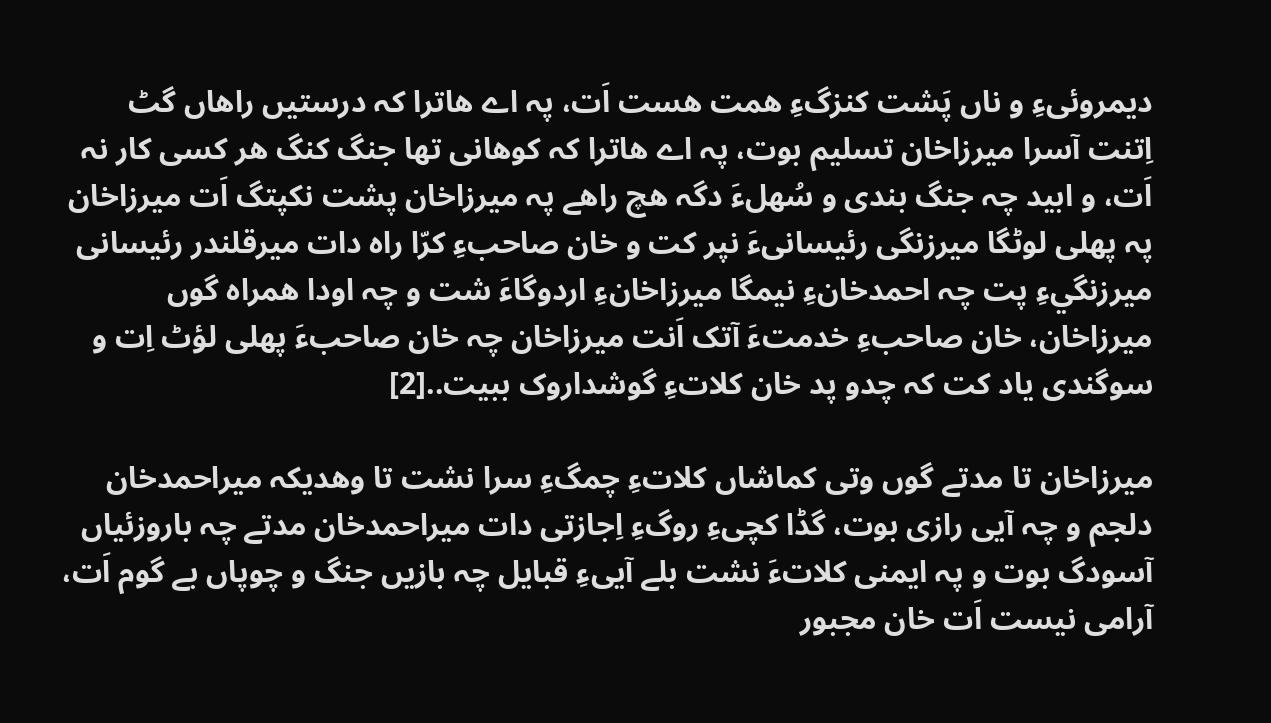دیمروئیءِ و ناں پَشت کنزگءِ ھمت ھست اَت، پہ اے ھاترا کہ درستیں راھاں گٹ اِتنت آسرا میرزاخان تسلیم بوت، پہ اے ھاترا کہ کوھانی تھا جنگ کنگ ھر کسی کار نہ اَت، و ابید چہ جنگ بندی و سُھلءَ دگہ ھچ راھے پہ میرزاخان پشت نکپتگ اَت میرزاخان پہ پھلی لوٹگا میرزنگی رئیسانیءَ نپر کت و خان صاحبءِ کرّا راہ دات میرقلندر رئیسانی میرزنگيءِ پت چہ احمدخانءِ نیمگا میرزاخانءِ اردوگاءَ شت و چہ اودا ھمراہ گوں میرزاخان، خان صاحبءِ خدمتءَ آتک اَنت میرزاخان چہ خان صاحبءَ پھلی لؤٹ اِت و سوگندی یاد کت کہ چدو پد خان کلاتءِ گوشداروک ببیت..[2]

میرزاخان تا مدتے گوں وتی کماشاں کلاتءِ چمگءِ سرا نشت تا وھدیکہ میراحمدخان دلجم و چہ آیی رازی بوت، گڈا کچیءِ روگءِ اِجازتی دات میراحمدخان مدتے چہ باروزئیاں آسودگ بوت و پہ ایمنی کلاتءَ نشت بلے آییءِ قبایل چہ بازیں جنگ و چوپاں بے گوم اَت، آرامی نیست اَت خان مجبور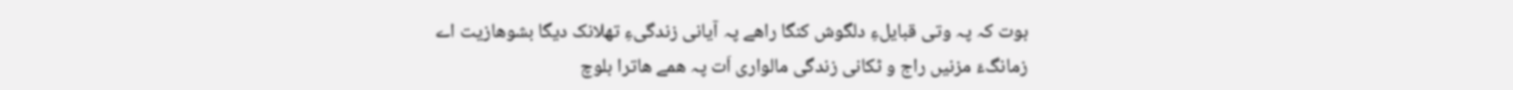بوت کہ پہ وتی قبایلءِ دلگوش کنگا راھے پہ آیانی زندگیءِ تھلانک دیگا بشوھازیت اے زمانگءَ مزنیں راج و ٹکانی زندگی مالواری اَت پہ ھمے ھاترا بلوچ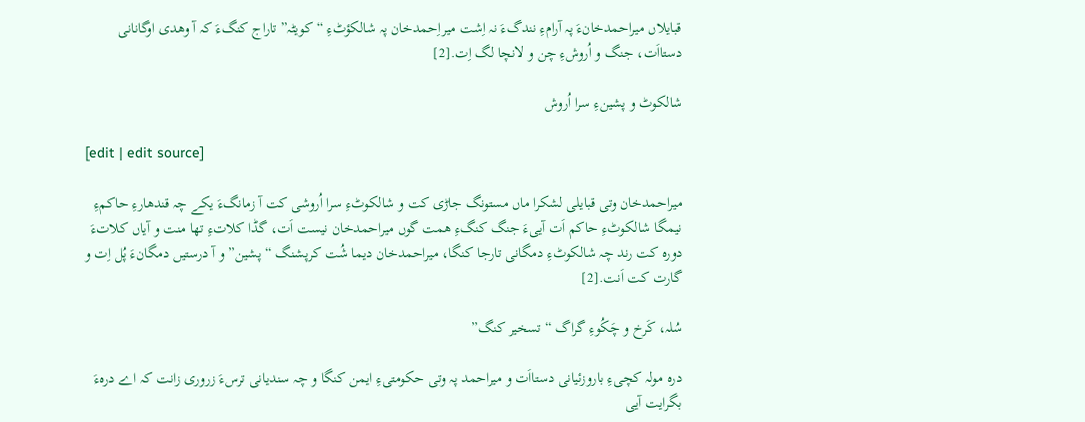قبایلاں میراحمدخانءَ پہ آرامءِ نندگءَ نہ اِشت میراِحمدخان پہ شالکؤٹءِ “کویٹہ” تاراج کنگءَ کہ آ وھدی اوگانانی دستااَت، جنگ و اُروشءِ چن و لانچا لگ اِت.[2]

شالکوٹ و پشینءِ سرا اُروش

[edit | edit source]

میراحمدخان وتی قبایلی لشکرا ماں مستونگ جاڑی کت و شالکوٹءِ سرا اُروشی کت آ زمانگءَ یکے چہ قندھارءِ حاکمءِ نیمگا شالکوٹءِ حاکم اَت آییءَ جنگ کنگءِ ھمت گوں میراحمدخان نیست اَت، گڈا کلاتءِ تھا منت و آیاں کلاتءَ دورہ کت رند چہ شالکوٹءِ دمگانی تارجا کنگا، میراحمدخان دیما شُت کرپشنگ “پشین” و آ درستیں دمگانءَ پُل اِت و گارت کت اَنت.[2]

سُلہ، کَرخ و چَکُوءِ گراگ “تسخیر کنگ”

درہ مولہ کچیءِ باروزئیانی دستااَت و میراحمد پہ وتی حکومتیءِ ایمن کنگا و چہ سندیانی ترسءَ زروری زانت کہ اے درہءَ بگرایت آیی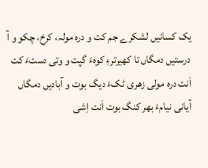یک کسانیں لشکرے جم کت و درہ مولہ، کرخ، چکو و آ درستیں دمگاں تا کھیرترءِ کوہءَ گپت و وتی دستءَ کت اَنت درہ مولی زھری ٹکءَ دیگ بوت و آبادیں دمگاں آیانی نیامءَ بھر کنگ بوت اَنت اِشی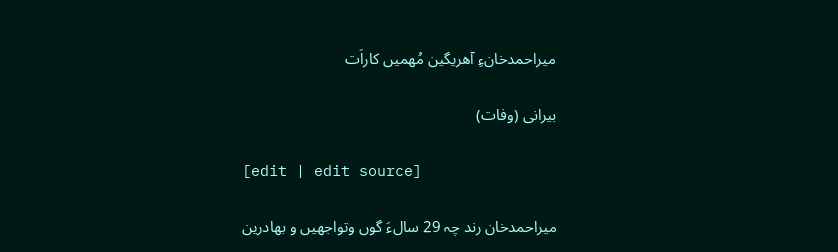میراحمدخانءِ آھریگین مُھمیں کاراَت

بیرانی (وفات)

[edit | edit source]

میراحمدخان رند چہ 29 سالءَ گوں وتواجھیں و بھادرين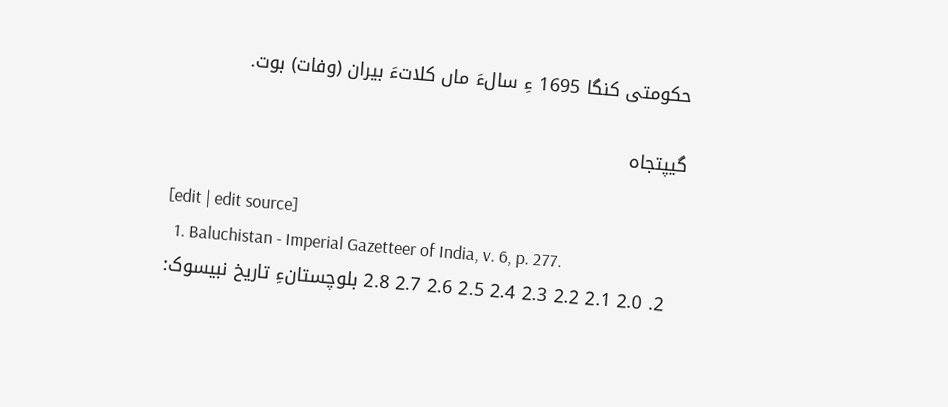حکومتی کنگا 1695 ءِ سالءَ ماں کلاتءَ بیران (وفات) بوت.

گیپتجاه

[edit | edit source]
  1. Baluchistan - Imperial Gazetteer of India, v. 6, p. 277.
  2. 2.0 2.1 2.2 2.3 2.4 2.5 2.6 2.7 2.8 بلوچستانءِ تاریخ نبیسوک: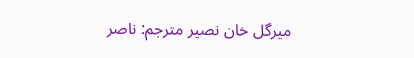میرگل خان نصیر مترجم: ناصر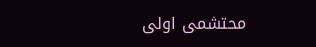محتشمی اولی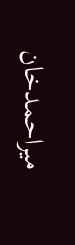میراحمدخان